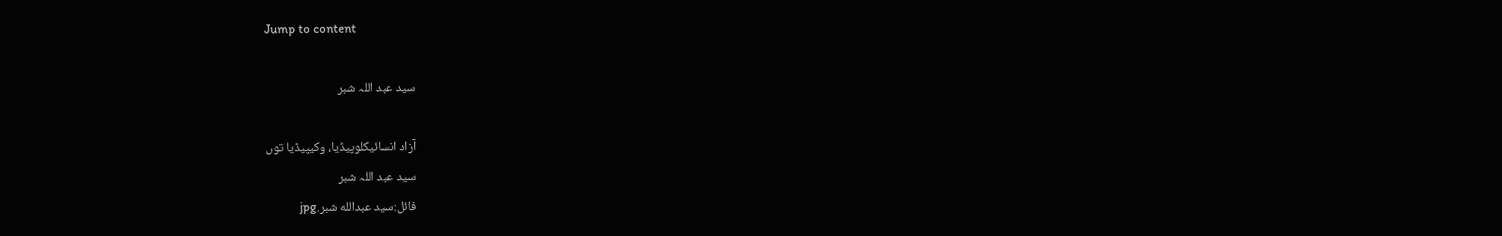Jump to content

سید عبد اللہ شبر

آزاد انسائیکلوپیڈیا، وکیپیڈیا توں
سید عبد اللہ شبر
فائل:سید عبدالله شبر.jpg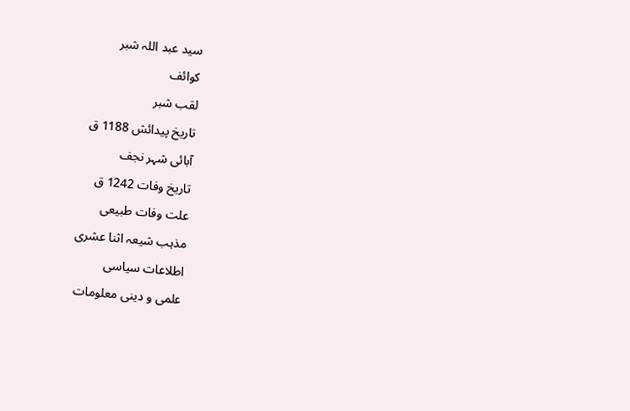سید عبد اللہ شبر
کوائف
لقب شبر
تاریخ پیدائش 1188 ق
آبائی شہر نجف
تاریخ وفات 1242 ق
علت وفات طبیعی
مذہب شیعہ اثنا عشری
اطلاعات سیاسی
علمی و دینی معلومات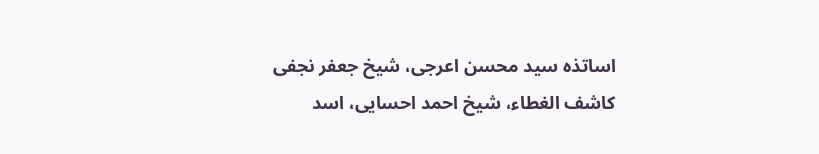اساتذہ سید محسن اعرجی، شیخ جعفر نجفی کاشف الغطاء، شیخ احمد احسایی، اسد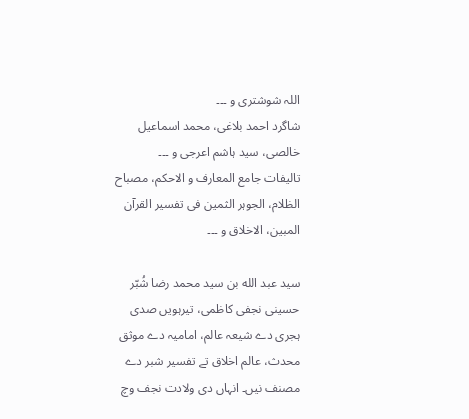اللہ شوشتری و ۔۔۔
شاگرد احمد بلاغی، محمد اسماعیل خالصی، سید ہاشم اعرجی و ۔۔۔
تالیفات جامع المعارف و الاحکم، مصباح الظلام، الجوہر الثمین فی تفسیر القرآن المبین، الاخلاق و ۔۔۔

سید عبد الله بن سید محمد رضا شُبّر حسینی نجفی کاظمی، تیرہويں صدی ہجری دے شیعہ عالم، امامیہ دے موثق محدث، عالم اخلاق تے تفسیر شبر دے مصنف نيں۔ انہاں دی ولادت نجف وچ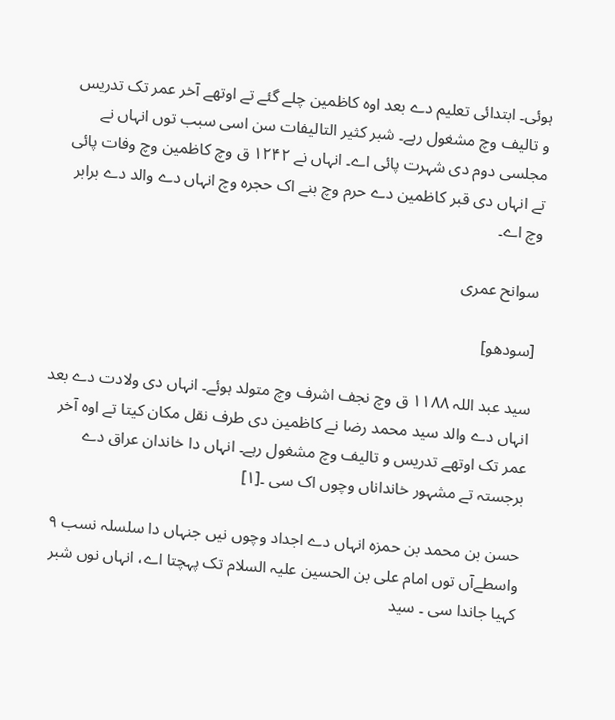ہوئی۔ ابتدائی تعلیم دے بعد اوہ کاظمین چلے گئے تے اوتھے آخر عمر تک تدریس و تالیف وچ مشغول رہے۔ شبر کثیر التالیفات سن اسی سبب توں انہاں نے مجلسی دوم دی شہرت پائی اے۔ انہاں نے ۱۲۴۲ ق وچ کاظمین وچ وفات پائی تے انہاں دی قبر کاظمین دے حرم وچ بنے اک حجرہ وچ انہاں دے والد دے برابر وچ اے۔

سوانح عمری

[سودھو]

سید عبد اللہ ۱۱۸۸ ق وچ نجف اشرف وچ متولد ہوئے۔ انہاں دی ولادت دے بعد انہاں دے والد سید محمد رضا نے کاظمین دی طرف نقل مکان کیتا تے اوہ آخر عمر تک اوتھے تدریس و تالیف وچ مشغول رہے۔ انہاں دا خاندان عراق دے برجستہ تے مشہور خانداناں وچوں اک سی ۔[۱]

حسن بن محمد بن حمزہ انہاں دے اجداد وچوں نيں جنہاں دا سلسلہ نسب ۹ واسطےآں توں امام علی بن الحسین علیہ السلام تک پہچتا اے، انہاں نوں شبر کہیا جاندا سی ۔ سید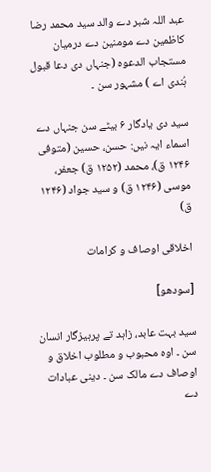عبد اللہ شبر دے والد سید محمد رضا کاظمین دے مومنین دے درمیان مستجاب الدعوہ (جنہاں دی دعا قبول ہُندی اے ) مشہور سن ۔

سید دی یادگار ۶ بیٹے سن جنہاں دے اسماء ایہ نيں: حسن، حسین (متوفی ۱۲۴۶ ق)، محمد (۱۲۵۲ ق) جعفر، موسی (۱۲۴۶ ق) و سید جواد (۱۲۴۶ ق)

اخلاقی اوصاف و کرامات

[سودھو]

سید بہت عابد، زاہد تے پرہیزگار انسان سن ۔ اوہ محبوب و مطلوب اخلاق و اوصاف دے مالک سن ۔ دینی عبادات دے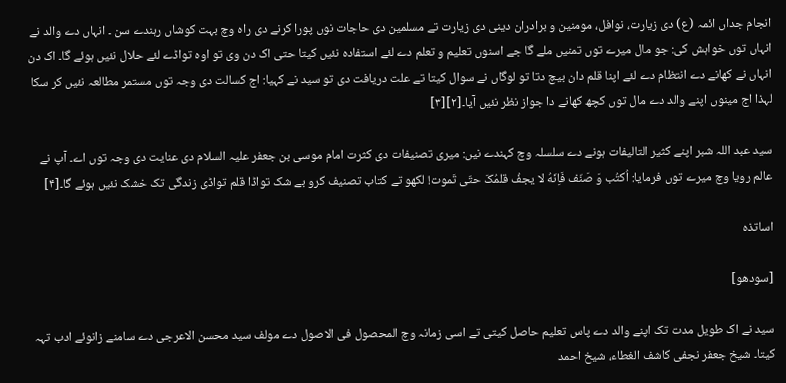انجام جداں ائمہ (ع) دی زیارت، نوافل، مومنین و برادران دینی دی زیارت تے مسلمین دی حاجات نوں پورا کرنے دی راہ وچ بہت کوشاں رہندے سن ۔ انہاں دے والد نے انہاں توں خواہش کی: جو مال میرے توں تمنيں ملے گا جے اسنوں تعلیم و تعلم دے لئے استفادہ نئيں کیتا حتی اک دن وی تو اوہ تواڈے لئے حلال نئيں ہوئے گا۔ اک دن انہاں نے کھانے دے انتظام دے لئے اپنا قلم دان بیچ دتا تو لوگاں نے سوال کیتا تے علت دریافت دی تو سید نے کہیا: اج کسالت دی وجہ توں مستمر مطالعہ نئيں کر سکا لہذا اج مینوں اپنے والد دے مال توں کچھ کھانے دا جواز نظر نئيں آیا۔[۲][۳]

سید عبد اللہ شبر اپنے کثیر التالیفات ہونے دے سلسلہ وچ کہندے نيں: میری تصنیفات دی کثرت امام موسی بن جعفر علیہ السلام دی عنایت دی وجہ توں اے۔ آپ نے عالم رویا وچ میرے توں فرمایا: اُکتُب وَ صَنّف فَاِنّهُ لا یجفُ قلمُکَ حتّی تَموت! لکھو تے کتاب تصنیف کرو بے شک تواڈا قلم تواڈی زندگی تک خشک نئيں ہوئے گا۔[۴]

اساتذہ

[سودھو]

سید نے اک طویل مدت تک اپنے والد دے پاس تعلیم حاصل کيتی تے اسی زمانہ وچ المحصول فی الاصول دے مولف سید محسن الاعرجی دے سامنے زانوئے ادب تہہ کیتا۔ شیخ جعفر نجفی کاشف الغطاء، شیخ احمد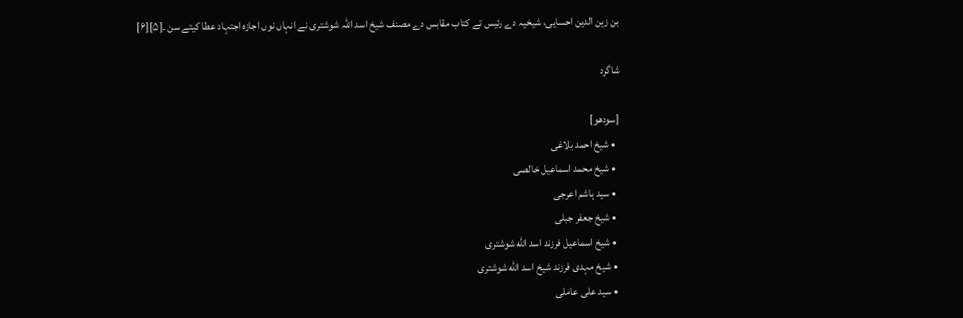بن زین الدین احسایی، شیخیہ دے رئیس تے کتاب مقابس دے مصنف شیخ اسد اللہ شوشتری نے انہاں نوں اجازہ اجتہاد عطا کيتے سن ۔[۵][۶]

شاگرد

[سودھو]
  • شیخ احمد بلاغی
  • شیخ محمد اسماعیل خالصی
  • سید ہاشم اعرجی
  • شیخ جعفر جبلی
  • شیخ اسماعیل فرزند اسد الله شوشتری
  • شیخ مہدی فرزند شیخ اسد الله شوشتری
  • سید علی عاملی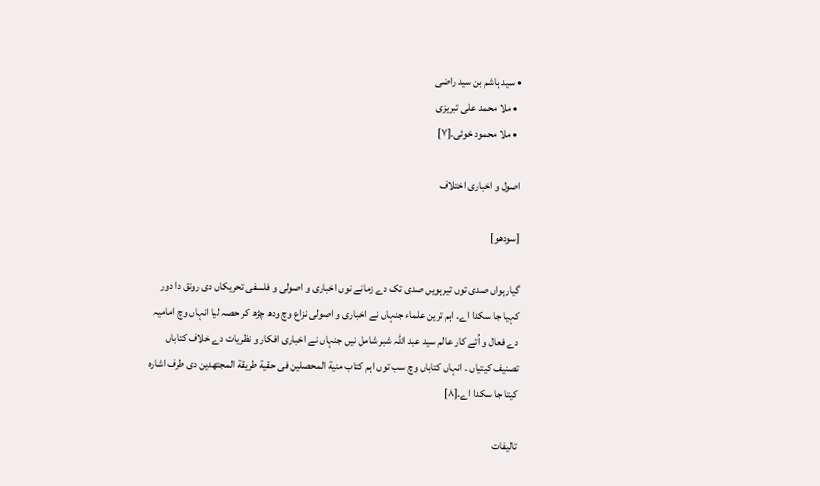• سید ہاشم بن سید راضی
  • ملا محمد علی تبریزی
  • ملا محمود خوئی۔[۷]

اصول و اخباری اختلاف

[سودھو]

گیارہواں صدی توں تیرہويں صدی تک دے زمانے نوں اخباری و اصولی و فلسفی تحریکاں دی رونق دا دور کہیا جا سکدا اے۔ اہم ترین علماء جنہاں نے اخباری و اصولی نزاع وچ ودھ چڑھ کر حصہ لیا انہاں وچ امامیہ دے فعال و اُتے کار عالم سید عبد اللہ شبر شامل نيں جنہاں نے اخباری افکار و نظریات دے خلاف کتاباں تصنیف کيتیاں ۔ انہاں کتاباں وچ سب توں اہم کتاب منیة المحصلین فی حقیة طریقة المجتهدین دی طرف اشارہ کیتا جا سکدا اے۔[۸]

تالیفات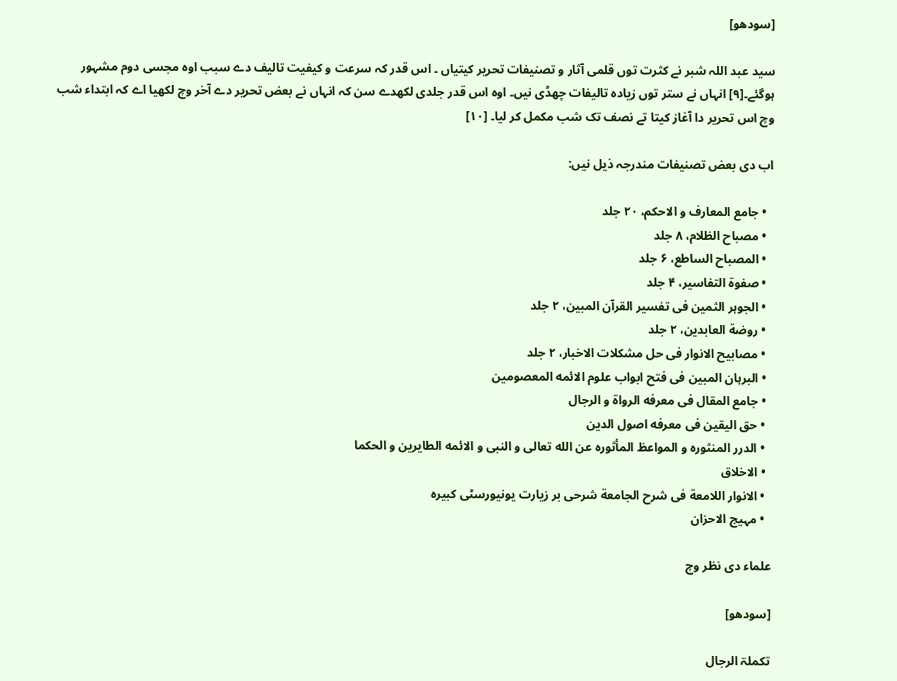[سودھو]

سید عبد اللہ شبر نے کثرت توں قلمی آثار و تصنیفات تحریر کيتیاں ۔ اس قدر کہ سرعت و کیفیت تالیف دے سبب اوہ مجسی دوم مشہور ہوگئے۔[۹] انہاں نے ستر توں زیادہ تالیفات چھڈی نيں۔ اوہ اس قدر جلدی لکھدے سن کہ انہاں نے بعض تحریر دے آخر وچ لکھیا اے کہ ابتداء شب وچ اس تحریر دا آغاز کیتا تے نصف تک شب مکمل کر لیا۔ [۱۰]

اب دی بعض تصنیفات مندرجہ ذیل نيں:

  • جامع المعارف و الاحکم، ۲۰ جلد
  • مصباح الظلام، ۸ جلد
  • المصباح الساطع، ۶ جلد
  • صفوة التفاسیر، ۴ جلد
  • الجوہر الثمین فی تفسیر القرآن المبین، ۲ جلد
  • روضة العابدین، ۲ جلد
  • مصابیح الانوار فی حل مشکلات الاخبار، ۲ جلد
  • البرہان المبین فی فتح ابواب علوم الائمه المعصومین
  • جامع المقال فی معرفه الرواة و الرجال
  • حق الیقین فی معرفه اصول الدین
  • الدرر المنثوره و المواعظ المأثوره عن الله تعالی و النبی و الائمه الطایرین و الحکما
  • الاخلاق
  • الانوار اللامعة فی شرح الجامعة شرحی بر زیارت یونیورسٹی کبیره
  • مہیج الاحزان

علماء دی نظر وچ

[سودھو]

تکملۃ الرجال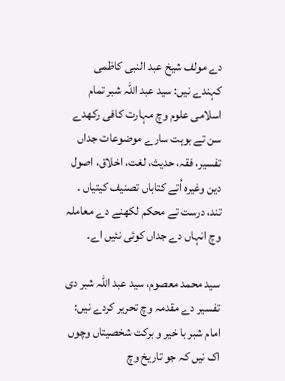دے مولف شیخ عبد النبی کاظمی کہندے نيں: سید عبد اللہ شبر تمام اسلامی علوم وچ مہارت کافی رکھدے سن تے بوہت سارے موضوعات جداں تفسیر، فقہ، حدیث، لغت، اخلاق، اصول دین وغیرہ اُتے کتاباں تصنیف کيتیاں ۔ تند، درست تے محکم لکھنے دے معاملہ وچ انہاں دے جداں کوئی نئيں اے۔

سید محمد معصوم، سید عبد اللہ شبر دی تفسیر دے مقدمہ وچ تحریر کردے نيں: امام شبر با خیر و برکت شخصیتاں وچوں اک نيں کہ جو تاریخ وچ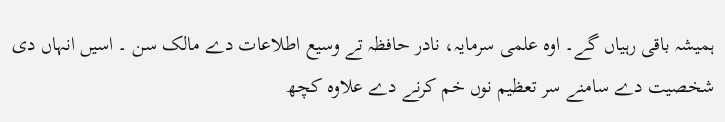ہمیشہ باقی رہیاں گے۔ اوہ علمی سرمایہ، نادر حافظہ تے وسیع اطلاعات دے مالک سن ۔ اسيں انہاں دی شخصیت دے سامنے سر تعظیم نوں خم کرنے دے علاوہ کچھ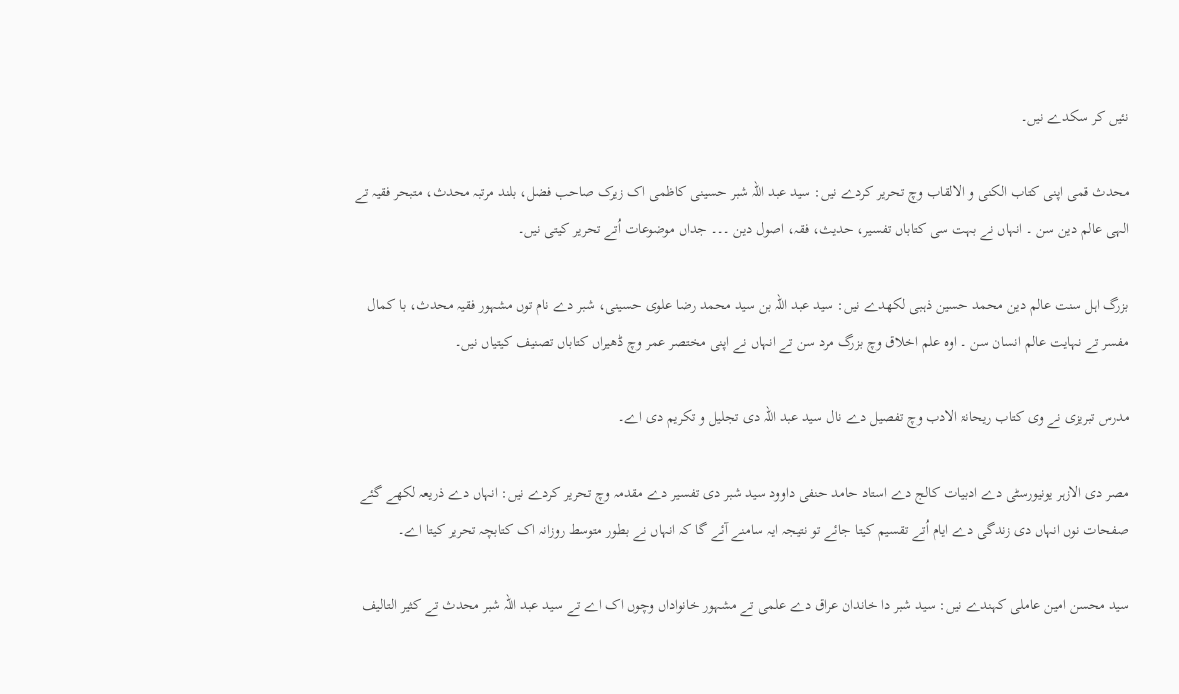نئيں کر سکدے نيں۔

محدث قمی اپنی کتاب الکنی و الالقاب وچ تحریر کردے نيں: سید عبد اللہ شبر حسینی کاظمی اک زیرک صاحب فضل، بلند مرتبہ محدث، متبحر فقیہ تے الہی عالم دین سن ۔ انہاں نے بہت سی کتاباں تفسیر، حدیث، فقہ، اصول دین ۔۔۔ جداں موضوعات اُتے تحریر کيتی نيں۔

بزرگ اہل سنت عالم دین محمد حسین ذہبی لکھدے نيں: سید عبد اللہ بن سید محمد رضا علوی حسینی، شبر دے نام توں مشہور فقیہ محدث، با کمال مفسر تے نہایت عالم انسان سن ۔ اوہ علم اخلاق وچ بزرگ مرد سن تے انہاں نے اپنی مختصر عمر وچ ڈھیراں کتاباں تصنیف کيتیاں نيں۔

مدرس تبریزی نے وی کتاب ریحانۃ الادب وچ تفصیل دے نال سید عبد اللہ دی تجلیل و تکریم دی اے۔

مصر دی الازہر یونیورسٹی دے ادبیات کالج دے استاد حامد حنفی داوود سید شبر دی تفسیر دے مقدمہ وچ تحریر کردے نيں: انہاں دے ذریعہ لکھے گئے صفحات نوں انہاں دی زندگی دے ایام اُتے تقسیم کیتا جائے تو نتیجہ ایہ سامنے آئے گا کہ انہاں نے بطور متوسط روزانہ اک کتابچہ تحریر کیتا اے۔

سید محسن امین عاملی کہندے نيں: سید شبر دا خاندان عراق دے علمی تے مشہور خانواداں وچوں اک اے تے سید عبد اللہ شبر محدث تے کثیر التالیف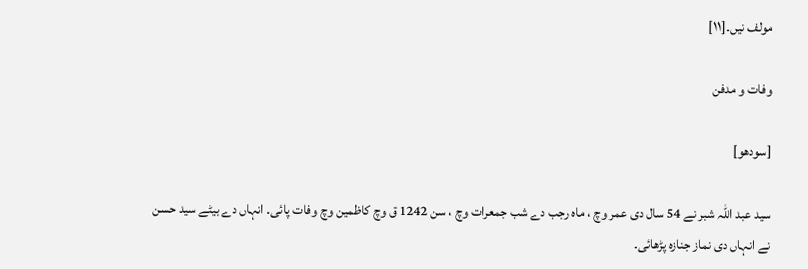مولف نيں۔[۱۱]

وفات و مدفن

[سودھو]

سید عبد اللہ شبر نے 54 سال دی عمر وچ ، ماہ رجب دے شب جمعرات وچ ، سن 1242 ق وچ کاظمین وچ وفات پائی۔ انہاں دے بیٹے سید حسن نے انہاں دی نماز جنازہ پڑھائی۔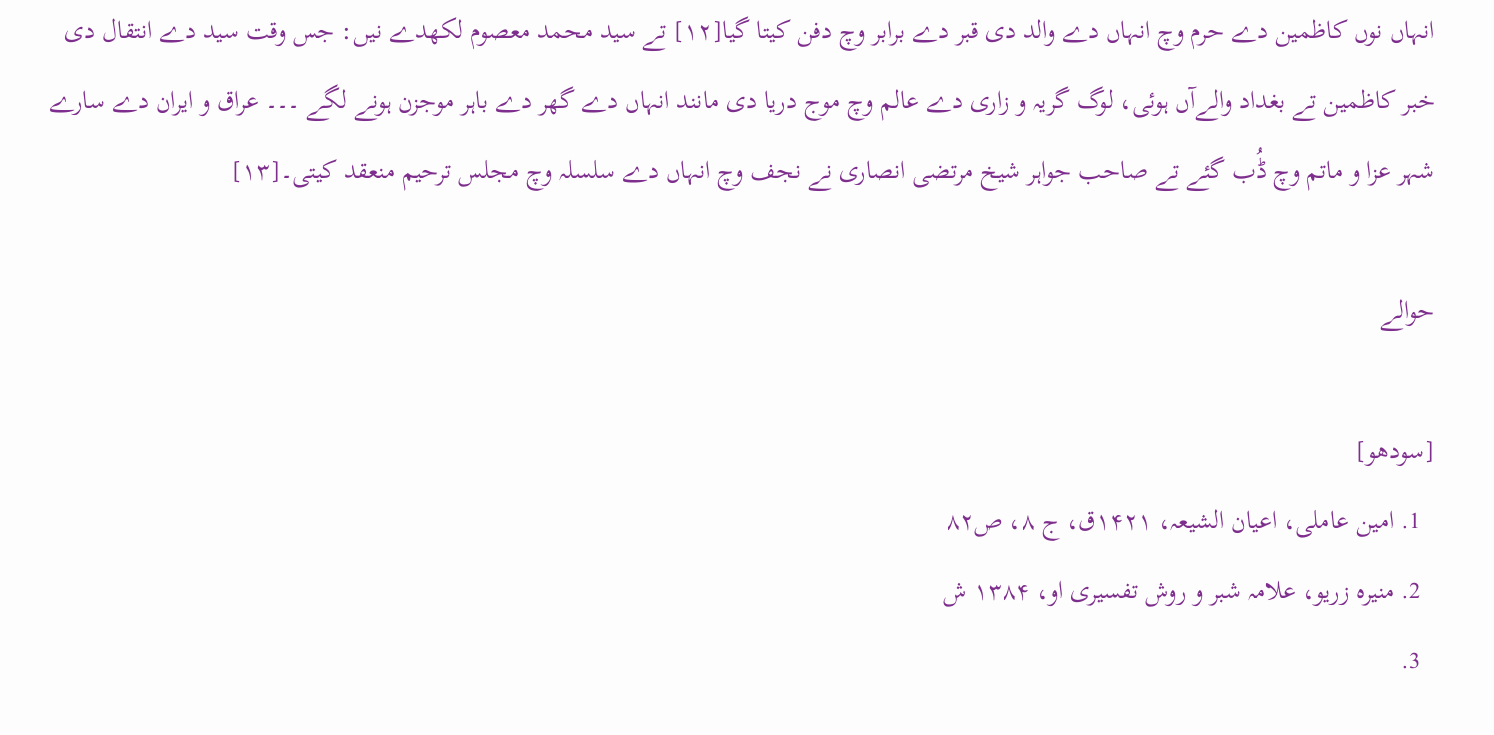انہاں نوں کاظمین دے حرم وچ انہاں دے والد دی قبر دے برابر وچ دفن کیتا گیا[۱۲] تے سید محمد معصوم لکھدے نيں: جس وقت سید دے انتقال دی خبر کاظمین تے بغداد والےآں ہوئی، لوگ گریہ و زاری دے عالم وچ موج دریا دی مانند انہاں دے گھر دے باہر موجزن ہونے لگے ۔۔۔ عراق و ایران دے سارے شہر عزا و ماتم وچ ڈُب گئے تے صاحب جواہر شیخ مرتضی انصاری نے نجف وچ انہاں دے سلسلہ وچ مجلس ترحیم منعقد کيتی۔[۱۳]

حوالے

[سودھو]
  1. امین عاملی، اعیان الشیعہ، ۱۴۲۱ق، ج ۸، ص۸۲
  2. منیره زریو، علامہ شبر و روش تفسیری او، ۱۳۸۴ ش
  3.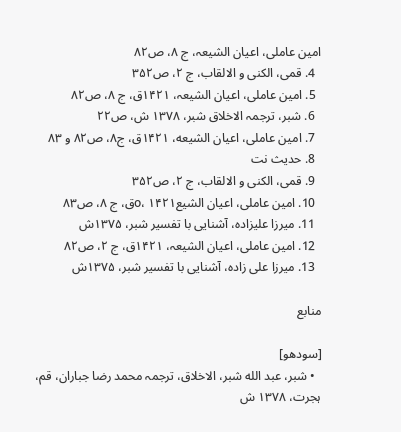امین عاملی، اعیان الشیعہ، ج ۸، ص۸۲
  4. قمی، الکنی و الالقاب، ج ۲، ص۳۵۲
  5. امین عاملی، اعیان الشیعہ، ۱۴۲۱ق، ج ۸، ص۸۲
  6. شبر، ترجمہ الاخلاق شبر، ۱۳۷۸ ش، ص۲۲
  7. امین عاملی، اعیان الشیعه، ۱۴۲۱ق، ج۸، ص۸۲ و ۸۳
  8. حدیث نت
  9. قمی، الکنی و الالقاب، ج ۲، ص۳۵۲
  10. امین عاملی، اعیان الشیعo، ۱۴۲۱ق، ج ۸، ص۸۳
  11. میرزا علیزاده، آشنایی با تفسیر شبر، ۱۳۷۵ش
  12. امین عاملی، اعیان الشیعہ، ۱۴۲۱ق، ج ۲، ص۸۲
  13. میرزا علی زاده، آشنایی با تفسیر شبر، ۱۳۷۵ش

منابع

[سودھو]
  • شبر، عبد الله شبر، الاخلاق، ترجمہ محمد رضا جباران، قم، ہجرت، ۱۳۷۸ ش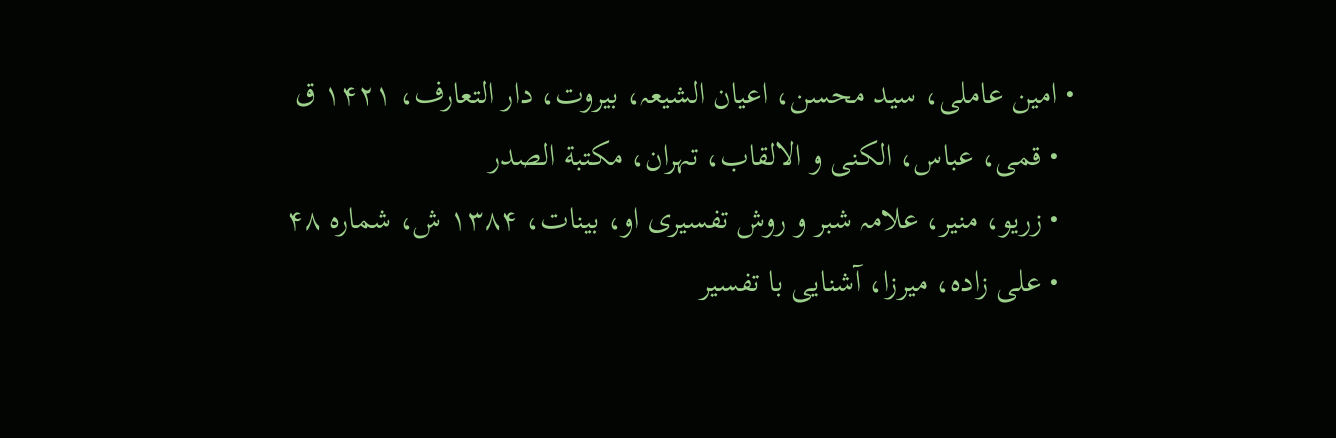• امین عاملی، سید محسن، اعیان الشیعہ، بیروت، دار التعارف، ۱۴۲۱ ق
  • قمی، عباس، الکنی و الالقاب، تہران، مکتبة الصدر
  • زریو، منیر، علامہ شبر و روش تفسیری او، بینات، ۱۳۸۴ ش، شماره ۴۸
  • علی زاده، میرزا، آشنایی با تفسیر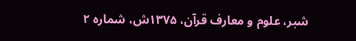شبر، علوم و معارف قرآن، ۱۳۷۵ش، شماره ۲